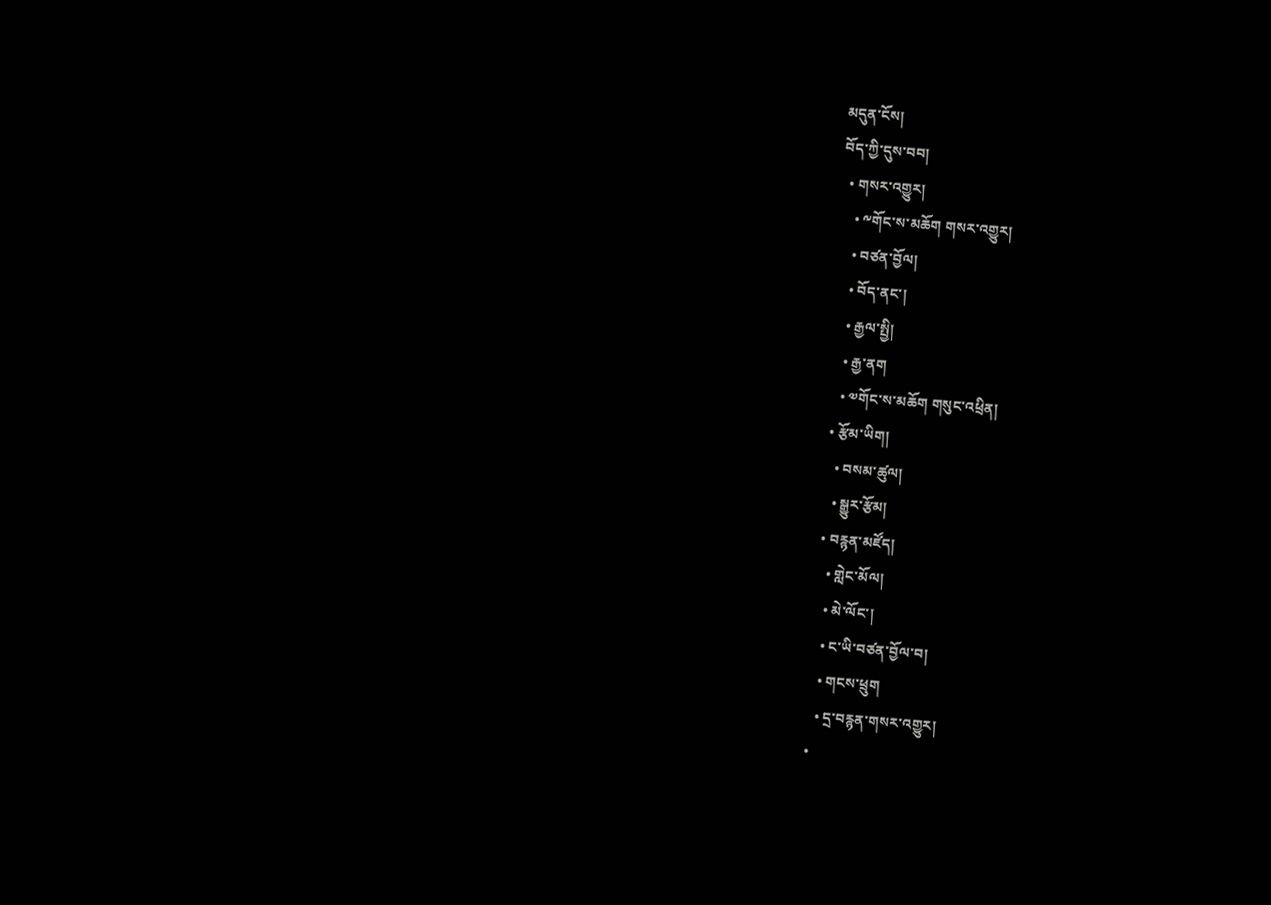མདུན་ངོས།
བོད་ཀྱི་དུས་བབ།
  • གསར་འགྱུར།
    • ༸གོང་ས་མཆོག གསར་འགྱུར།
    • བཙན་བྱོལ།
    • བོད་ནང་།
    • རྒྱལ་སྤྱི།
    • རྒྱ་ནག
    • ༧གོང་ས་མཆོག གསུང་འཕྲིན།
  • རྩོམ་ཡིག།
    • བསམ་ཚུལ།
    • སྒྱུར་རྩོམ།
  • བརྙན་མཛོད།
    • གླེང་མོལ།
    • མེ་ལོང་།
    • ང་ཡི་བཙན་བྱོལ་བ།
    • གངས་ཕྲུག
    • དྲ་བརྙན་གསར་འགྱུར།
  •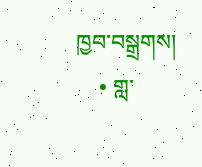ཁྱབ་བསྒྲགས།
    • གླ་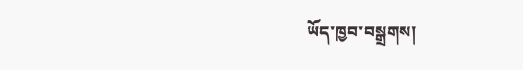ཡོད་ཁྱབ་བསྒྲགས།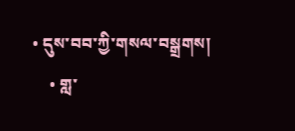• དུས་བབ་ཀྱི་གསལ་བསྒྲགས།
    • གླ་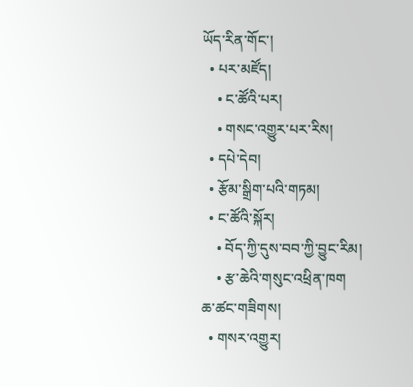ཡོད་རིན་གོང་།
  • པར་མཛོད།
    • ང་ཚོའི་པར།
    • གསང་འགྱུར་པར་རིས།
  • དཔེ་དེབ།
  • རྩོམ་སྒྲིག་པའི་གཏམ།
  • ང་ཚོའི་སྐོར།
    • བོད་ཀྱི་དུས་བབ་ཀྱི་བྱུང་རིམ།
    • རྩ་ཆེའི་གསུང་འཕྲིན་ཁག
ཆ་ཚང་གཟིགས།
  • གསར་འགྱུར།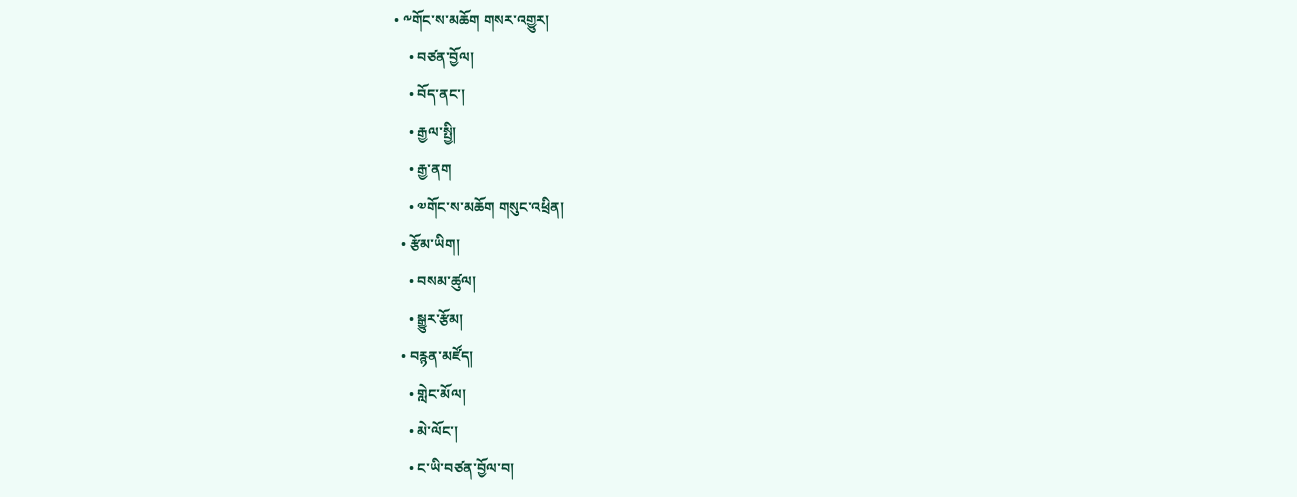• ༸གོང་ས་མཆོག གསར་འགྱུར།
    • བཙན་བྱོལ།
    • བོད་ནང་།
    • རྒྱལ་སྤྱི།
    • རྒྱ་ནག
    • ༧གོང་ས་མཆོག གསུང་འཕྲིན།
  • རྩོམ་ཡིག།
    • བསམ་ཚུལ།
    • སྒྱུར་རྩོམ།
  • བརྙན་མཛོད།
    • གླེང་མོལ།
    • མེ་ལོང་།
    • ང་ཡི་བཙན་བྱོལ་བ།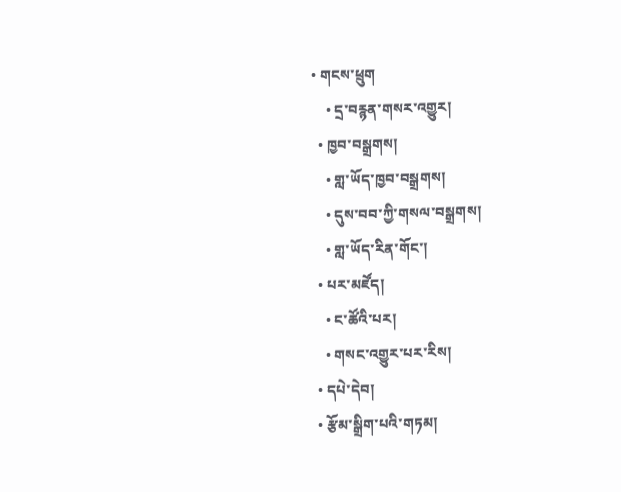• གངས་ཕྲུག
    • དྲ་བརྙན་གསར་འགྱུར།
  • ཁྱབ་བསྒྲགས།
    • གླ་ཡོད་ཁྱབ་བསྒྲགས།
    • དུས་བབ་ཀྱི་གསལ་བསྒྲགས།
    • གླ་ཡོད་རིན་གོང་།
  • པར་མཛོད།
    • ང་ཚོའི་པར།
    • གསང་འགྱུར་པར་རིས།
  • དཔེ་དེབ།
  • རྩོམ་སྒྲིག་པའི་གཏམ།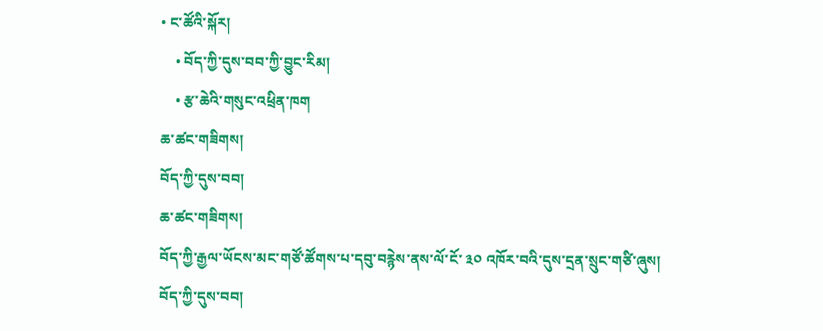• ང་ཚོའི་སྐོར།
    • བོད་ཀྱི་དུས་བབ་ཀྱི་བྱུང་རིམ།
    • རྩ་ཆེའི་གསུང་འཕྲིན་ཁག
ཆ་ཚང་གཟིགས།
བོད་ཀྱི་དུས་བབ།
ཆ་ཚང་གཟིགས།
བོད་ཀྱི་རྒྱལ་ཡོངས་མང་གཙོ་ཚོགས་པ་དབུ་བརྙེས་ནས་ལོ་ངོ་ ༣༠ འཁོར་བའི་དུས་དྲན་སྲུང་གཙི་ཞུས།
བོད་ཀྱི་དུས་བབ།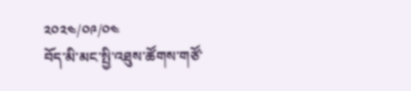༢༠༢༤/༠༩/༠༤
བོད་མི་མང་སྤྱི་འཐུས་ཚོགས་གཙོ་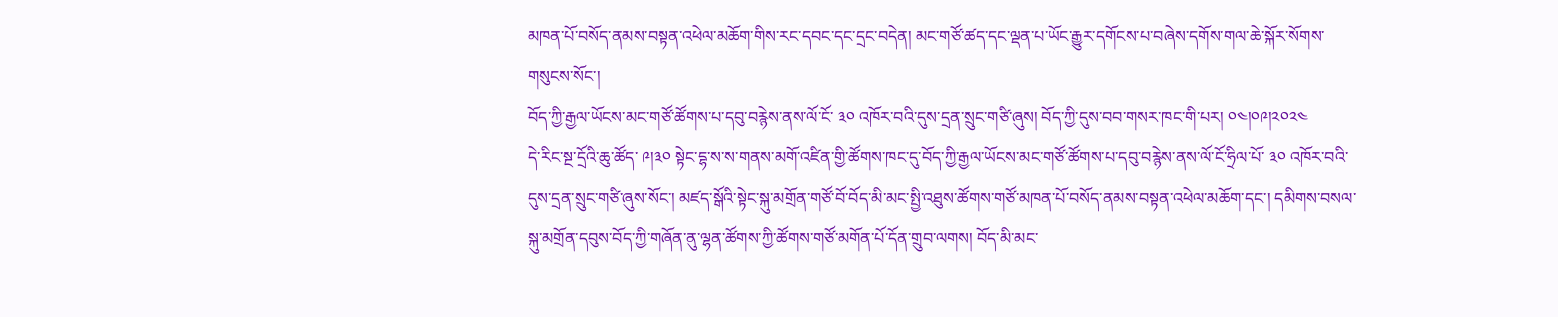མཁན་པོ་བསོད་ནམས་བསྟན་འཕེལ་མཆོག་གིས་རང་དབང་དང་དྲང་བདེན། མང་གཙོ་ཚད་དང་ལྡན་པ་ཡོང་རྒྱུར་དགོངས་པ་བཞེས་དགོས་གལ་ཆེ་སྐོར་སོགས་གསུངས་སོང་།
བོད་ཀྱི་རྒྱལ་ཡོངས་མང་གཙོ་ཚོགས་པ་དབུ་བརྙེས་ནས་ལོ་ངོ་ ༣༠ འཁོར་བའི་དུས་དྲན་སྲུང་གཙི་ཞུས། བོད་ཀྱི་དུས་བབ་གསར་ཁང་གི་པར། ༠༤།༠༩།༢༠༢༤
དེ་རིང་སྔ་དྲོའི་ཆུ་ཚོད་ ༩།༣༠ སྟེང་དྷ་ས་ས་གནས་མགོ་འཛིན་གྱི་ཚོགས་ཁང་དུ་བོད་ཀྱི་རྒྱལ་ཡོངས་མང་གཙོ་ཚོགས་པ་དབུ་བརྙེས་ནས་ལོ་ངོ་ཧྲིལ་པོ་ ༣༠ འཁོར་བའི་དུས་དྲན་སྲུང་གཙི་ཞུས་སོང་། མཛད་སྒོའི་སྟེང་སྐུ་མགྲོན་གཙོ་བོ་བོད་མི་མང་སྤྱི་འཐུས་ཚོགས་གཙོ་མཁན་པོ་བསོད་ནམས་བསྟན་འཕེལ་མཆོག་དང་། དམིགས་བསལ་སྐུ་མགྲོན་དབུས་བོད་ཀྱི་གཞོན་ནུ་ལྷན་ཚོགས་ཀྱི་ཚོགས་གཙོ་མགོན་པོ་དོན་གྲུབ་ལགས། བོད་མི་མང་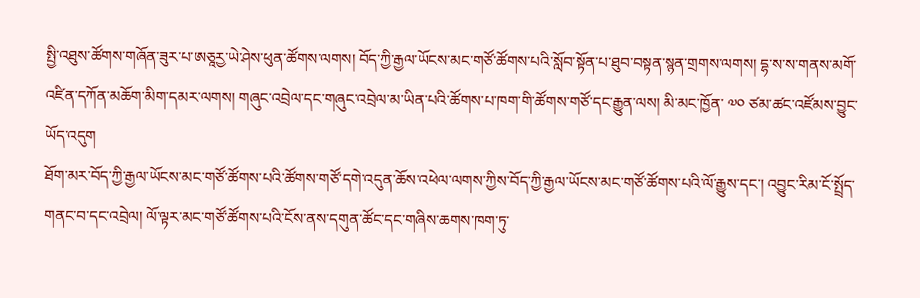སྤྱི་འཐུས་ཚོགས་གཞོན་ཟུར་པ་ཨཅཱརྱ་ཡེ་ཤེས་ཕུན་ཚོགས་ལགས། བོད་ཀྱི་རྒྱལ་ཡོངས་མང་གཙོ་ཚོགས་པའི་སློབ་སྟོན་པ་ཐུབ་བསྟན་སྙན་གྲགས་ལགས། དྷ་ས་ས་གནས་མགོ་འཛིན་དཀོན་མཆོག་མིག་དམར་ལགས། གཞུང་འབྲེལ་དང་གཞུང་འབྲེལ་མ་ཡིན་པའི་ཚོགས་པ་ཁག་གི་ཚོགས་གཙོ་དང་རྒྱུན་ལས། མི་མང་ཁྱོན་ ༧༠ ཙམ་ཚང་འཛོམས་བྱུང་ཡོད་འདུག
ཐོག་མར་བོད་ཀྱི་རྒྱལ་ཡོངས་མང་གཙོ་ཚོགས་པའི་ཚོགས་གཙོ་དགེ་འདུན་ཆོས་འཕེལ་ལགས་ཀྱིས་བོད་ཀྱི་རྒྱལ་ཡོངས་མང་གཙོ་ཚོགས་པའི་ལོ་རྒྱུས་དང་། འབྱུང་རིམ་ངོ་སྤྲོད་གནང་བ་དང་འབྲེལ། ལོ་ལྟར་མང་གཙོ་ཚོགས་པའི་ངོས་ནས་དགུན་ཚོང་དང་གཞིས་ཆགས་ཁག་ཏུ་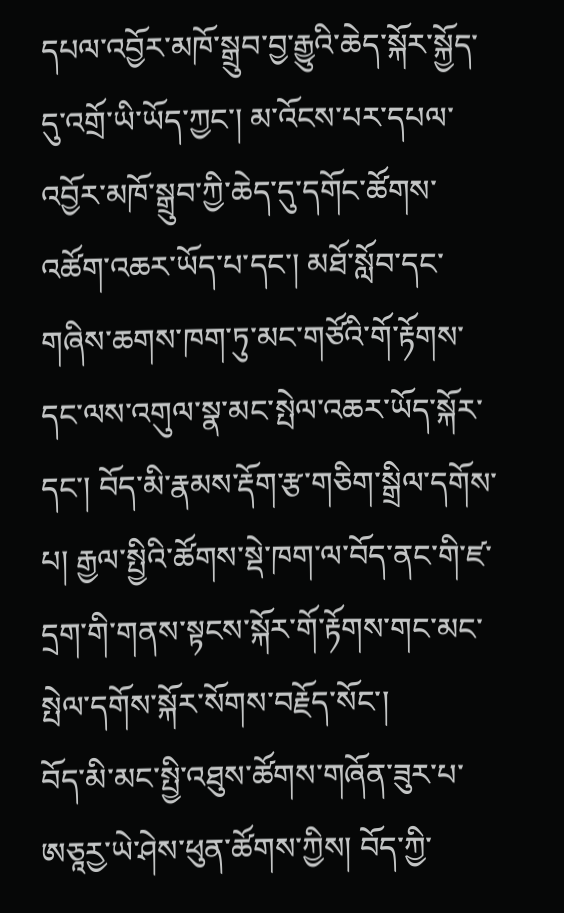དཔལ་འབྱོར་མཁོ་སྒྲུབ་བྱ་རྒྱུའི་ཆེད་སྐོར་སྐྱོད་དུ་འགྲོ་ཡི་ཡོད་ཀྱང་། མ་འོངས་པར་དཔལ་འབྱོར་མཁོ་སྒྲུབ་ཀྱི་ཆེད་དུ་དགོང་ཚོགས་འཚོག་འཆར་ཡོད་པ་དང་། མཐོ་སློབ་དང་གཞིས་ཆགས་ཁག་ཏུ་མང་གཙོའི་གོ་རྟོགས་དང་ལས་འགུལ་སྣ་མང་སྤེལ་འཆར་ཡོད་སྐོར་དང་། བོད་མི་རྣམས་རྡོག་རྩ་གཅིག་སྒྲིལ་དགོས་པ། རྒྱལ་སྤྱིའི་ཚོགས་སྡེ་ཁག་ལ་བོད་ནང་གི་ཛ་དྲག་གི་གནས་སྟངས་སྐོར་གོ་རྟོགས་གང་མང་སྤེལ་དགོས་སྐོར་སོགས་བརྗོད་སོང་།
བོད་མི་མང་སྤྱི་འཐུས་ཚོགས་གཞོན་ཟུར་པ་ཨཅཱརྱ་ཡེ་ཤེས་ཕུན་ཚོགས་ཀྱིས། བོད་ཀྱི་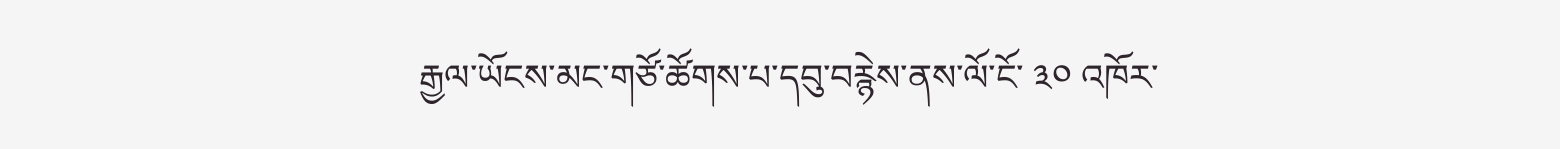རྒྱལ་ཡོངས་མང་གཙོ་ཚོགས་པ་དབུ་བརྙེས་ནས་ལོ་ངོ་ ༣༠ འཁོར་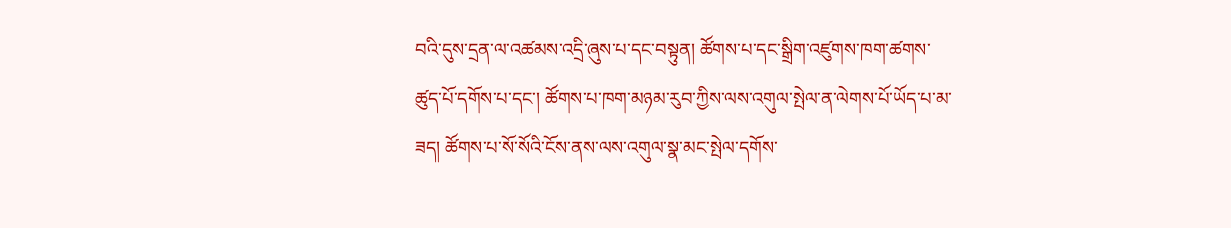བའི་དུས་དྲན་ལ་འཚམས་འདྲི་ཞུས་པ་དང་བསྟུན། ཚོགས་པ་དང་སྒྲིག་འཛུགས་ཁག་ཚགས་ཚུད་པོ་དགོས་པ་དང་། ཚོགས་པ་ཁག་མཉམ་རུབ་ཀྱིས་ལས་འགུལ་སྤེལ་ན་ལེགས་པོ་ཡོད་པ་མ་ཟད། ཚོགས་པ་སོ་སོའི་ངོས་ནས་ལས་འགུལ་སྣ་མང་སྤེལ་དགོས་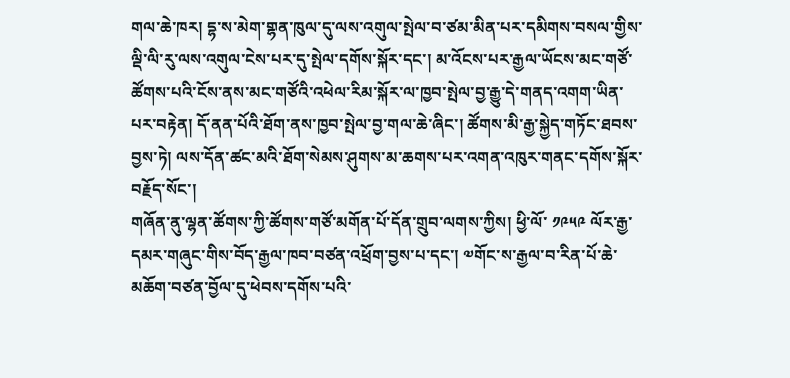གལ་ཆེ་ཁར། དྷ་ས་མེག་གྷན་ཁུལ་དུ་ལས་འགུལ་སྤེལ་བ་ཙམ་མིན་པར་དམིགས་བསལ་གྱིས་ལྡི་ལི་རུ་ལས་འགུལ་ངེས་པར་དུ་སྤེལ་དགོས་སྐོར་དང་། མ་འོངས་པར་རྒྱལ་ཡོངས་མང་གཙོ་ཚོགས་པའི་ངོས་ནས་མང་གཙོའི་འཕེལ་རིམ་སྐོར་ལ་ཁྱབ་སྤེལ་བྱ་རྒྱུ་དེ་གནད་འགག་ཡིན་པར་བརྟེན། དོ་ནན་པོའི་ཐོག་ནས་ཁྱབ་སྤེལ་བྱ་གལ་ཆེ་ཞིང་། ཚོགས་མི་རྒྱ་སྐྱེད་གཏོང་ཐབས་བྱས་ཏེ། ལས་དོན་ཚང་མའི་ཐོག་སེམས་ཤུགས་མ་ཆགས་པར་འགན་འཁུར་གནང་དགོས་སྐོར་བརྗོད་སོང་།
གཞོན་ནུ་ལྷན་ཚོགས་ཀྱི་ཚོགས་གཙོ་མགོན་པོ་དོན་གྲུབ་ལགས་ཀྱིས། ཕྱི་ལོ་ ༡༩༥༩ ལོར་རྒྱ་དམར་གཞུང་གིས་བོད་རྒྱལ་ཁབ་བཙན་འཕྲོག་བྱས་པ་དང་། ༧གོང་ས་རྒྱལ་བ་རིན་པོ་ཆེ་མཆོག་བཙན་བྱོལ་དུ་ཕེབས་དགོས་པའི་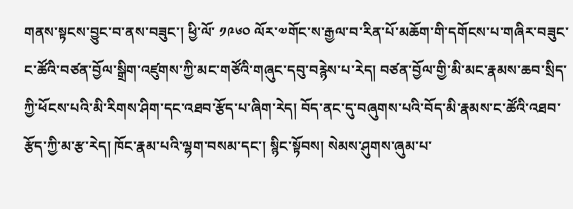གནས་སྟངས་བྱུང་བ་ནས་བཟུང་། ཕྱི་ལོ་ ༡༩༦༠ ལོར་༧གོང་ས་རྒྱལ་བ་རིན་པོ་མཆོག་གི་དགོངས་པ་གཞིར་བཟུང་ང་ཚོའི་བཙན་བྱོལ་སྒྲིག་འཛུགས་ཀྱི་མང་གཙོའི་གཞུང་དབུ་བརྙེས་པ་རེད། བཙན་བྱོལ་གྱི་མི་མང་རྣམས་ཆབ་སྲིད་ཀྱི་ཕོངས་པའི་མི་རིགས་ཤིག་དང་འཐབ་རྩོད་པ་ཞིག་རེད། བོད་ནང་དུ་བཞུགས་པའི་བོད་མི་རྣམས་ང་ཚོའི་འཐབ་རྩོད་ཀྱི་མ་རྩ་རེད། ཁོང་རྣམ་པའི་ལྷག་བསམ་དང་། སྙིང་སྟོབས། སེམས་ཤུགས་ཞུམ་པ་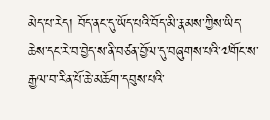མེད་པ་རེད། བོད་ནང་དུ་ཡོད་པའི་བོད་མི་རྣམས་ཀྱིས་ཡིད་ཆེས་དང་རེ་བ་བྱེད་ས་ནི་བཙན་བྱོལ་དུ་བཞུགས་པའི་༧གོང་ས་རྒྱལ་བ་རིན་པོ་ཆེ་མཆོག་དབུས་པའི་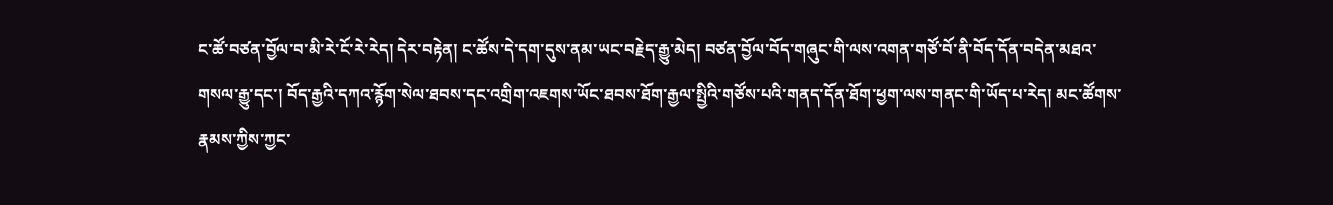ང་ཚོ་བཙན་བྱོལ་བ་མི་རེ་ངོ་རེ་རེད། དེར་བརྟེན། ང་ཚོས་དེ་དག་དུས་ནམ་ཡང་བརྗེད་རྒྱུ་མེད། བཙན་བྱོལ་བོད་གཞུང་གི་ལས་འགན་གཙོ་བོ་ནི་བོད་དོན་བདེན་མཐའ་གསལ་རྒྱུ་དང་། བོད་རྒྱའི་དཀའ་རྙོག་སེལ་ཐབས་དང་འགྲིག་འཇགས་ཡོང་ཐབས་ཐོག་རྒྱལ་སྤྱིའི་གཙོས་པའི་གནད་དོན་ཐོག་ཕྱག་ལས་གནང་གི་ཡོད་པ་རེད། མང་ཚོགས་རྣམས་ཀྱིས་ཀྱང་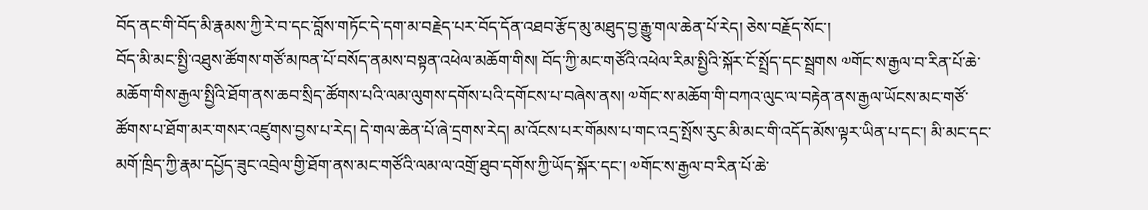བོད་ནང་གི་བོད་མི་རྣམས་ཀྱི་རེ་བ་དང་བློས་གཏོང་དེ་དག་མ་བརྗེད་པར་བོད་དོན་འཐབ་རྩོད་མུ་མཐུད་བྱ་རྒྱུ་གལ་ཆེན་པོ་རེད། ཅེས་བརྗོད་སོང་།
བོད་མི་མང་སྤྱི་འཐུས་ཚོགས་གཙོ་མཁན་པོ་བསོད་ནམས་བསྟན་འཕེལ་མཆོག་གིས། བོད་ཀྱི་མང་གཙོའི་འཕེལ་རིམ་སྤྱིའི་སྐོར་ངོ་སྤྲོད་དང་སྦྲགས ༧གོང་ས་རྒྱལ་བ་རིན་པོ་ཆེ་མཆོག་གིས་རྒྱལ་སྤྱིའི་ཐོག་ནས་ཆབ་སྲིད་ཚོགས་པའི་ལམ་ལུགས་དགོས་པའི་དགོངས་པ་བཞེས་ནས། ༧གོང་ས་མཆོག་གི་བཀའ་ལུང་ལ་བརྟེན་ནས་རྒྱལ་ཡོངས་མང་གཙོ་ཚོགས་པ་ཐོག་མར་གསར་འཛུགས་བྱས་པ་རེད། དེ་གལ་ཆེན་པོ་ཞེ་དྲགས་རེད། མ་འོངས་པར་གོམས་པ་གང་འདྲ་སྤོས་རུང་མི་མང་གི་འདོད་མོས་ལྟར་ཡིན་པ་དང་། མི་མང་དང་མགོ་ཁྲིད་ཀྱི་རྣམ་དཔྱོད་ཟུང་འབྲེལ་གྱི་ཐོག་ནས་མང་གཙོའི་ལམ་ལ་འགྲོ་ཐུབ་དགོས་ཀྱི་ཡོད་སྐོར་དང་། ༧གོང་ས་རྒྱལ་བ་རིན་པོ་ཆེ་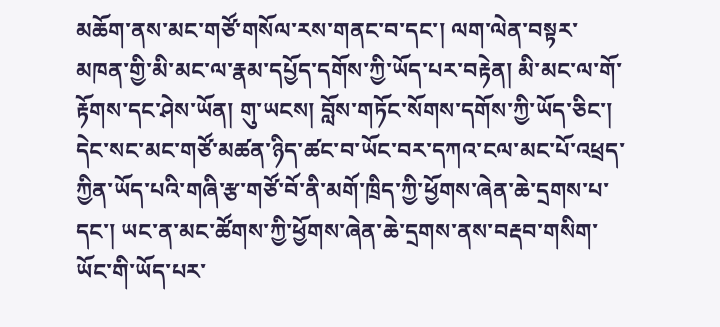མཆོག་ནས་མང་གཙོ་གསོལ་རས་གནང་བ་དང་། ལག་ལེན་བསྟར་མཁན་གྱི་མི་མང་ལ་རྣམ་དཔྱོད་དགོས་ཀྱི་ཡོད་པར་བརྟེན། མི་མང་ལ་གོ་རྟོགས་དང་ཤེས་ཡོན། གུ་ཡངས། བློས་གཏོང་སོགས་དགོས་ཀྱི་ཡོད་ཅིང་། དེང་སང་མང་གཙོ་མཚན་ཉིད་ཚང་བ་ཡོང་བར་དཀའ་ངལ་མང་པོ་འཕྲད་ཀྱིན་ཡོད་པའི་གཞི་རྩ་གཙོ་བོ་ནི་མགོ་ཁྲིད་ཀྱི་ཕྱོགས་ཞེན་ཆེ་དྲགས་པ་དང་། ཡང་ན་མང་ཚོགས་ཀྱི་ཕྱོགས་ཞེན་ཆེ་དྲགས་ནས་བརྡབ་གསིག་ཡོང་གི་ཡོད་པར་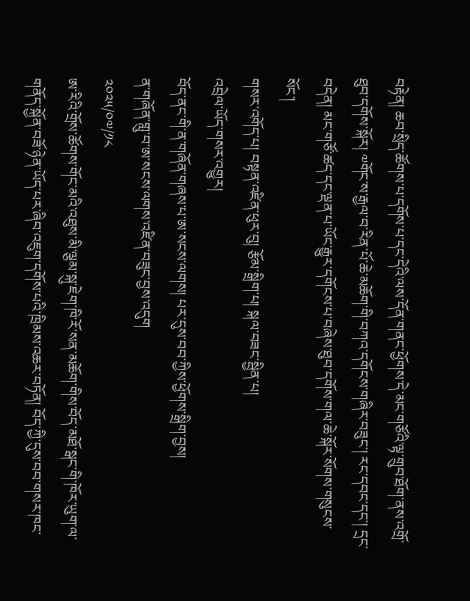བརྟེན། ཆབ་སྲིད་ཚོགས་པ་དགོས་པ་དང་དེའི་ལས་དོན་གནང་ཕྱོགས་དེ་མང་གཙོའི་ལྟ་གྲུབ་ཐོག་ནས་འགྲོ་ཐུབ་དགོས་སྐོར། ༧གོང་ས་རྒྱལ་བ་རིན་པོ་ཆེ་མཆོག་གི་བཀའ་དགོངས་གཞིར་བཟུང་། རང་དབང་དང་། དྲང་བདེན། མང་གཙོ་ཚད་དང་ལྡན་པ་ཡོང་རྒྱུར་དགོངས་པ་བཞེས་ཐུབ་དགོས་གལ་ཆེ་སྐོར་སོགས་གསུངས་སོང་།
གསར་འགོད་པ། བསྟན་འཛིན་ཕུར་བུ། རྩོམ་སྒྲིག་པ། སྐལ་བཟང་སྦྱིན་པ།
འབྲེལ་ཡོད་གསར་འགྱུར།
བོད་ནང་གི་ན་གཞོན་གཞས་པ་ཨ་སངས་ལགས། པར་དུས་བབ་ཀྱིས་ཕྱོགས་སྒྲིག་བྱས།
ན་གཞོན་གླུ་བ་ཨ་སངས་ལགས་འཛིན་བཟུང་བྱས་འདུག
༢༠༢༥/༠༧/༡༨
ཨ་རིའི་གྲོས་ཚོགས་གོང་མའི་འཐུས་མི་ལྕམ་སྐུ་ཇེག་ཁི་རོ་སན་མཆོག་གིས་བོད་མཐོ་སྒང་གི་ཁོར་ཡུག་ལ་གནོད་སྐྱོན་བཟོ་ཉེན་ཡོད་པར་ཞིབ་འཇུག་དགོས་པའི་ཁྲིམས་འཆར་བཏོན། བོད་ཀྱི་དུས་བབ་གསར་ཁང་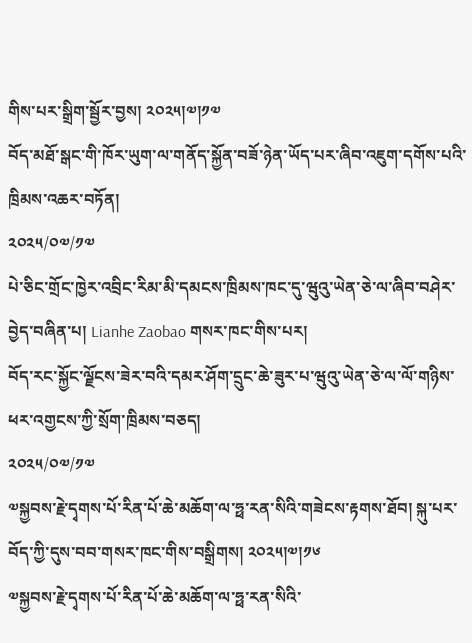གིས་པར་སྒྲིག་སྦྱོར་བྱས། ༢༠༢༥།༧།༡༧
བོད་མཐོ་སྒང་གི་ཁོར་ཡུག་ལ་གནོད་སྐྱོན་བཟོ་ཉེན་ཡོད་པར་ཞིབ་འཇུག་དགོས་པའི་ཁྲིམས་འཆར་བཏོན།
༢༠༢༥/༠༧/༡༧
པེ་ཅིང་གྲོང་ཁྱེར་འབྲིང་རིམ་མི་དམངས་ཁྲིམས་ཁང་དུ་ཝུའུ་ཡེན་ཅེ་ལ་ཞིབ་བཤེར་བྱེད་བཞིན་པ། Lianhe Zaobao གསར་ཁང་གིས་པར།
བོད་རང་སྐྱོང་ལྗོངས་ཟེར་བའི་དམར་ཤོག་དྲུང་ཆེ་ཟུར་པ་ཝུའུ་ཡེན་ཅེ་ལ་ལོ་གཉིས་ཕར་འགྱངས་ཀྱི་སྲོག་ཁྲིམས་བཅད།
༢༠༢༥/༠༧/༡༧
༧སྐྱབས་རྗེ་དྭགས་པོ་རིན་པོ་ཆེ་མཆོག་ལ་ཧྥ་རན་སིའི་གཟེངས་རྟགས་ཐོབ། སྐུ་པར་བོད་ཀྱི་དུས་བབ་གསར་ཁང་གིས་བསྒྲིགས། ༢༠༢༥།༧།༡༦
༧སྐྱབས་རྗེ་དྭགས་པོ་རིན་པོ་ཆེ་མཆོག་ལ་ཧྥ་རན་སིའི་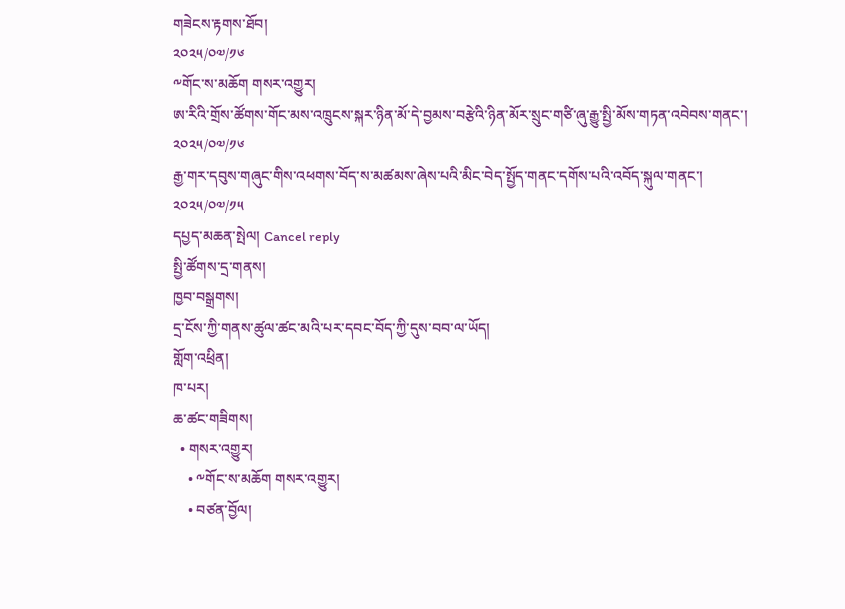གཟེངས་རྟགས་ཐོབ།
༢༠༢༥/༠༧/༡༦
༸གོང་ས་མཆོག གསར་འགྱུར།
ཨ་རིའི་གྲོས་ཚོགས་གོང་མས་འཁྲུངས་སྐར་ཉིན་མོ་དེ་བྱམས་བརྩེའི་ཉིན་མོར་སྲུང་གཙི་ཞུ་རྒྱུ་སྤྱི་མོས་གཏན་འབེབས་གནང་།
༢༠༢༥/༠༧/༡༦
རྒྱ་གར་དབུས་གཞུང་གིས་འཕགས་བོད་ས་མཚམས་ཞེས་པའི་མིང་བེད་སྤྱོད་གནང་དགོས་པའི་འབོད་སྐུལ་གནང་།
༢༠༢༥/༠༧/༡༥
དཔྱད་མཆན་སྤེལ། Cancel reply
སྤྱི་ཚོགས་དྲ་གནས།
ཁྱབ་བསྒྲགས།
དྲ་ངོས་ཀྱི་གནས་ཚུལ་ཚང་མའི་པར་དབང་བོད་ཀྱི་དུས་བབ་ལ་ཡོད།
གློག་འཕྲིན།
ཁ་པར།
ཆ་ཚང་གཟིགས།
  • གསར་འགྱུར།
    • ༸གོང་ས་མཆོག གསར་འགྱུར།
    • བཙན་བྱོལ།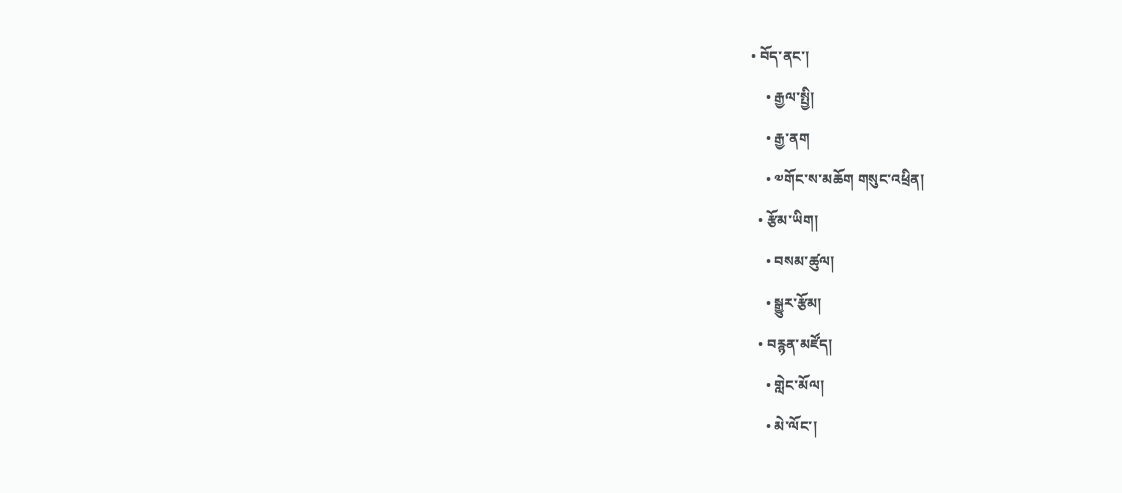• བོད་ནང་།
    • རྒྱལ་སྤྱི།
    • རྒྱ་ནག
    • ༧གོང་ས་མཆོག གསུང་འཕྲིན།
  • རྩོམ་ཡིག།
    • བསམ་ཚུལ།
    • སྒྱུར་རྩོམ།
  • བརྙན་མཛོད།
    • གླེང་མོལ།
    • མེ་ལོང་།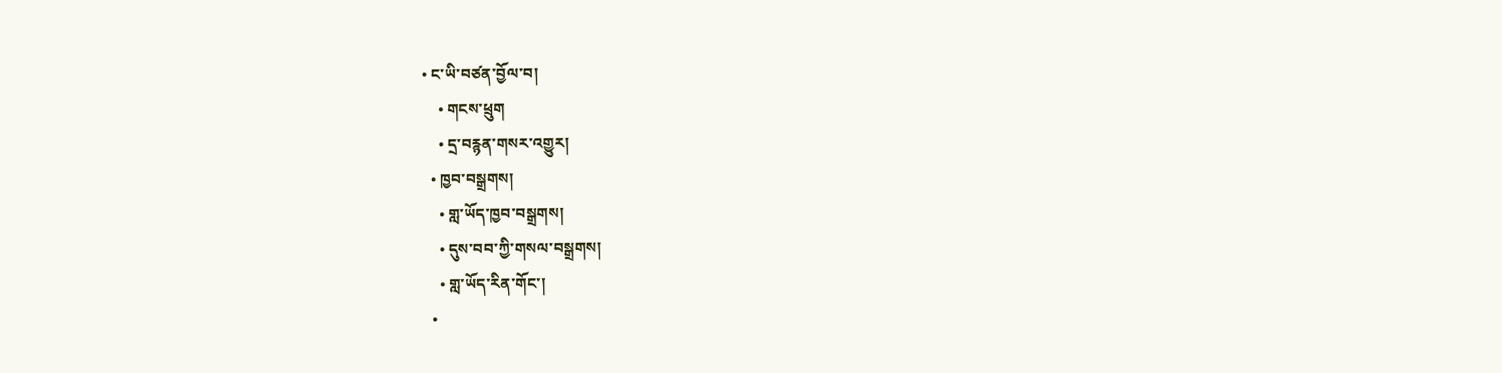• ང་ཡི་བཙན་བྱོལ་བ།
    • གངས་ཕྲུག
    • དྲ་བརྙན་གསར་འགྱུར།
  • ཁྱབ་བསྒྲགས།
    • གླ་ཡོད་ཁྱབ་བསྒྲགས།
    • དུས་བབ་ཀྱི་གསལ་བསྒྲགས།
    • གླ་ཡོད་རིན་གོང་།
  •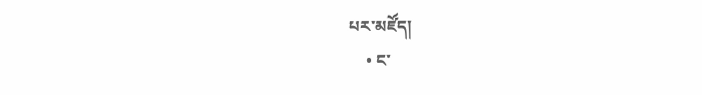པར་མཛོད།
    • ང་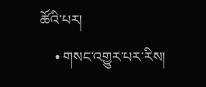ཚོའི་པར།
    • གསང་འགྱུར་པར་རིས།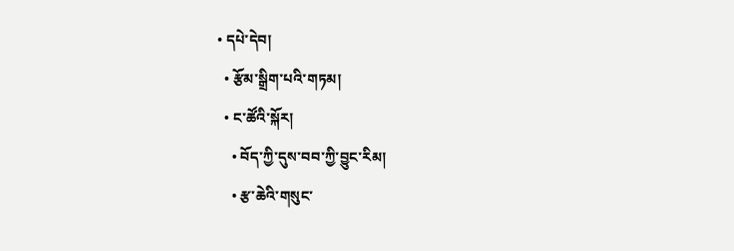• དཔེ་དེབ།
  • རྩོམ་སྒྲིག་པའི་གཏམ།
  • ང་ཚོའི་སྐོར།
    • བོད་ཀྱི་དུས་བབ་ཀྱི་བྱུང་རིམ།
    • རྩ་ཆེའི་གསུང་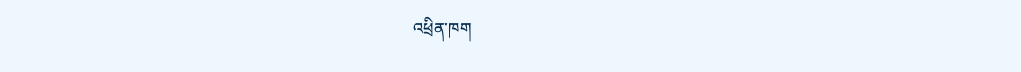འཕྲིན་ཁག